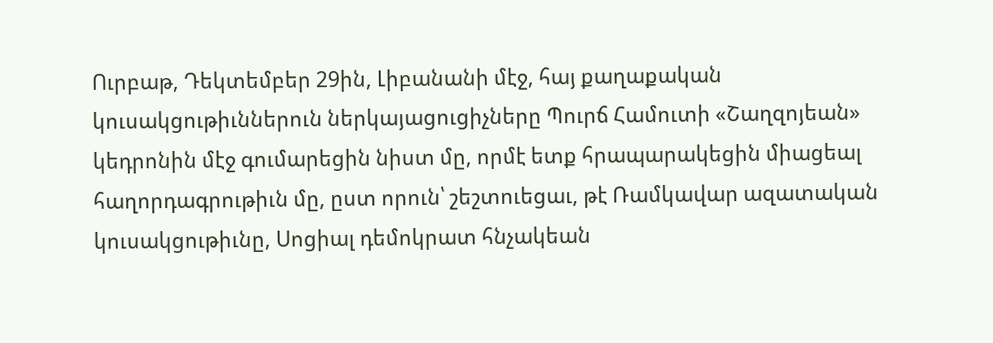Ուրբաթ, Դեկտեմբեր 29ին, Լիբանանի մէջ, հայ քաղաքական կուսակցութիւններուն ներկայացուցիչները Պուրճ Համուտի «Շաղզոյեան» կեդրոնին մէջ գումարեցին նիստ մը, որմէ ետք հրապարակեցին միացեալ հաղորդագրութիւն մը, ըստ որուն՝ շեշտուեցաւ, թէ Ռամկավար ազատական կուսակցութիւնը, Սոցիալ դեմոկրատ հնչակեան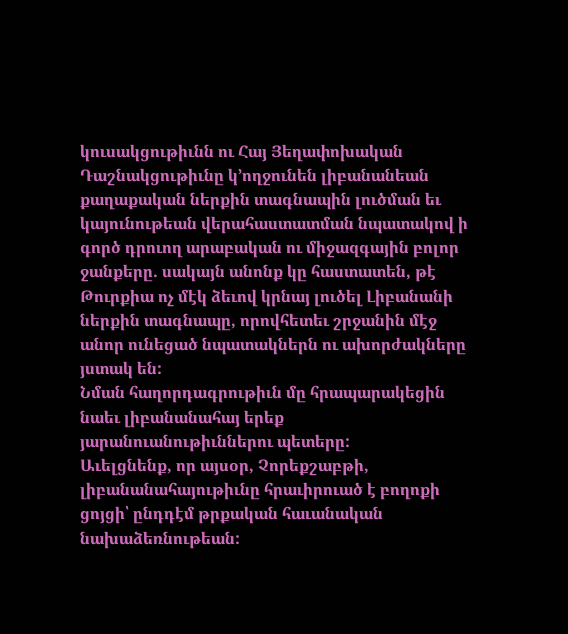կուսակցութիւնն ու Հայ Յեղափոխական Դաշնակցութիւնը կ՚ողջունեն լիբանանեան քաղաքական ներքին տագնապին լուծման եւ կայունութեան վերահաստատման նպատակով ի գործ դրուող արաբական ու միջազգային բոլոր ջանքերը. սակայն անոնք կը հաստատեն, թէ Թուրքիա ոչ մէկ ձեւով կրնայ լուծել Լիբանանի ներքին տագնապը, որովհետեւ շրջանին մէջ անոր ունեցած նպատակներն ու ախորժակները յստակ են:
Նման հաղորդագրութիւն մը հրապարակեցին նաեւ լիբանանահայ երեք յարանուանութիւններու պետերը:
Աւելցնենք, որ այսօր, Չորեքշաբթի, լիբանանահայութիւնը հրաւիրուած է բողոքի ցոյցի՝ ընդդէմ թրքական հաւանական նախաձեռնութեան: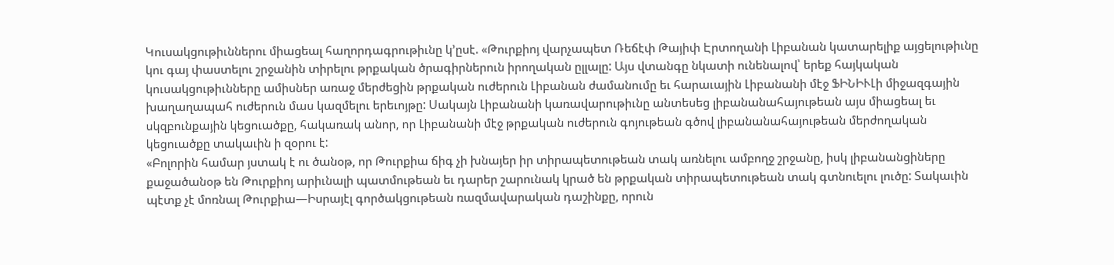Կուսակցութիւններու միացեալ հաղորդագրութիւնը կ’ըսէ. «Թուրքիոյ վարչապետ Ռեճէփ Թայիփ Էրտողանի Լիբանան կատարելիք այցելութիւնը կու գայ փաստելու շրջանին տիրելու թրքական ծրագիրներուն իրողական ըլլալը: Այս վտանգը նկատի ունենալով՝ երեք հայկական կուսակցութիւնները ամիսներ առաջ մերժեցին թրքական ուժերուն Լիբանան ժամանումը եւ հարաւային Լիբանանի մէջ ՖԻՆԻՒԼի միջազգային խաղաղապահ ուժերուն մաս կազմելու երեւոյթը: Սակայն Լիբանանի կառավարութիւնը անտեսեց լիբանանահայութեան այս միացեալ եւ սկզբունքային կեցուածքը, հակառակ անոր, որ Լիբանանի մէջ թրքական ուժերուն գոյութեան գծով լիբանանահայութեան մերժողական կեցուածքը տակաւին ի զօրու է:
«Բոլորին համար յստակ է ու ծանօթ, որ Թուրքիա ճիգ չի խնայեր իր տիրապետութեան տակ առնելու ամբողջ շրջանը, իսկ լիբանանցիները քաջածանօթ են Թուրքիոյ արիւնալի պատմութեան եւ դարեր շարունակ կրած են թրքական տիրապետութեան տակ գտնուելու լուծը: Տակաւին պէտք չէ մոռնալ Թուրքիա—Իսրայէլ գործակցութեան ռազմավարական դաշինքը, որուն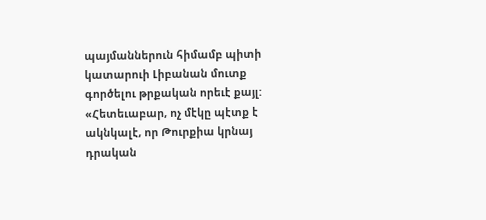պայմաններուն հիմամբ պիտի կատարուի Լիբանան մուտք գործելու թրքական որեւէ քայլ:
«Հետեւաբար, ոչ մէկը պէտք է ակնկալէ, որ Թուրքիա կրնայ դրական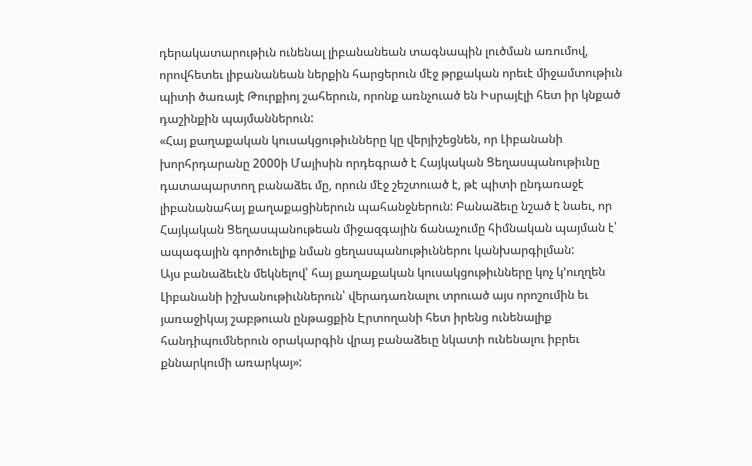դերակատարութիւն ունենալ լիբանանեան տագնապին լուծման առումով, որովհետեւ լիբանանեան ներքին հարցերուն մէջ թրքական որեւէ միջամտութիւն պիտի ծառայէ Թուրքիոյ շահերուն, որոնք առնչուած են Իսրայէլի հետ իր կնքած դաշինքին պայմաններուն:
«Հայ քաղաքական կուսակցութիւնները կը վերյիշեցնեն, որ Լիբանանի խորհրդարանը 2000ի Մայիսին որդեգրած է Հայկական Ցեղասպանութիւնը դատապարտող բանաձեւ մը, որուն մէջ շեշտուած է, թէ պիտի ընդառաջէ լիբանանահայ քաղաքացիներուն պահանջներուն: Բանաձեւը նշած է նաեւ, որ Հայկական Ցեղասպանութեան միջազգային ճանաչումը հիմնական պայման է՝ ապագային գործուելիք նման ցեղասպանութիւններու կանխարգիլման:
Այս բանաձեւէն մեկնելով՝ հայ քաղաքական կուսակցութիւնները կոչ կ՚ուղղեն Լիբանանի իշխանութիւններուն՝ վերադառնալու տրուած այս որոշումին եւ յառաջիկայ շաբթուան ընթացքին Էրտողանի հետ իրենց ունենալիք հանդիպումներուն օրակարգին վրայ բանաձեւը նկատի ունենալու իբրեւ քննարկումի առարկայ»: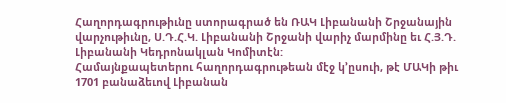Հաղորդագրութիւնը ստորագրած են ՌԱԿ Լիբանանի Շրջանային վարչութիւնը, Ս.Դ.Հ.Կ. Լիբանանի Շրջանի վարիչ մարմինը եւ Հ.Յ.Դ. Լիբանանի Կեդրոնակլան Կոմիտէն:
Համայնքապետերու հաղորդագրութեան մէջ կ’ըսուի, թէ ՄԱԿի թիւ 1701 բանաձեւով Լիբանան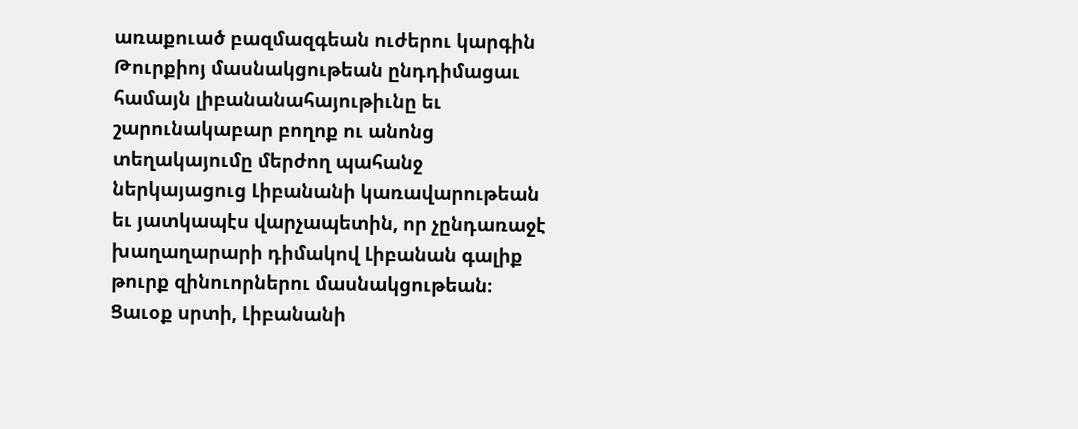առաքուած բազմազգեան ուժերու կարգին Թուրքիոյ մասնակցութեան ընդդիմացաւ համայն լիբանանահայութիւնը եւ շարունակաբար բողոք ու անոնց տեղակայումը մերժող պահանջ ներկայացուց Լիբանանի կառավարութեան եւ յատկապէս վարչապետին, որ չընդառաջէ խաղաղարարի դիմակով Լիբանան գալիք թուրք զինուորներու մասնակցութեան։ Ցաւօք սրտի, Լիբանանի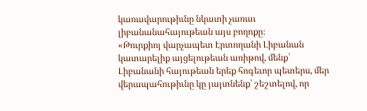կառավարութիւնը նկատի չառաւ լիբանանահայութեան այս բողոքը։
«Թուրքիոյ վարչապետ Էրտողանի Լիբանան կատարելիք այցելութեան առիթով, մենք՝ Լիբանանի հայութեան երեք հոգեւոր պետերս, մեր վերապահութիւնը կը յայտնենք՝ շեշտելով, որ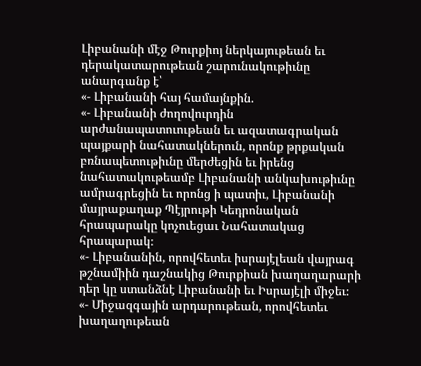Լիբանանի մէջ Թուրքիոյ ներկայութեան եւ դերակատարութեան շարունակութիւնը անարգանք է՝
«- Լիբանանի հայ համայնքին.
«- Լիբանանի ժողովուրդին արժանապատուութեան եւ ազատագրական պայքարի նահատակներուն, որոնք թրքական բռնապետութիւնը մերժեցին եւ իրենց նահատակութեամբ Լիբանանի անկախութիւնը ամրագրեցին եւ որոնց ի պատիւ, Լիբանանի մայրաքաղաք Պէյրութի Կեդրոնական հրապարակը կոչուեցաւ Նահատակաց հրապարակ։
«- Լիբանանին, որովհետեւ իսրայէլեան վայրագ թշնամիին դաշնակից Թուրքիան խաղաղարարի դեր կը ստանձնէ Լիբանանի եւ Իսրայէլի միջեւ։
«- Միջազգային արդարութեան, որովհետեւ խաղաղութեան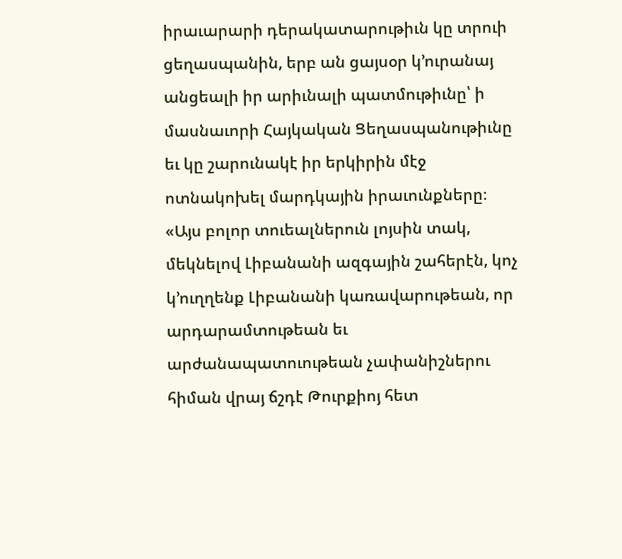իրաւարարի դերակատարութիւն կը տրուի ցեղասպանին, երբ ան ցայսօր կ՚ուրանայ անցեալի իր արիւնալի պատմութիւնը՝ ի մասնաւորի Հայկական Ցեղասպանութիւնը եւ կը շարունակէ իր երկիրին մէջ ոտնակոխել մարդկային իրաւունքները։
«Այս բոլոր տուեալներուն լոյսին տակ, մեկնելով Լիբանանի ազգային շահերէն, կոչ կ՚ուղղենք Լիբանանի կառավարութեան, որ արդարամտութեան եւ արժանապատուութեան չափանիշներու հիման վրայ ճշդէ Թուրքիոյ հետ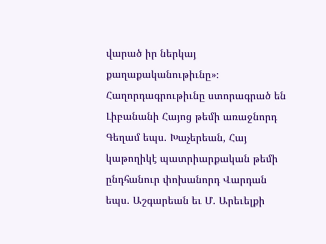վարած իր ներկայ քաղաքականութիւնը»։
Հաղորդագրութիւնը ստորագրած են Լիբանանի Հայոց թեմի առաջնորդ Գեղամ եպս. Խաչերեան, Հայ կաթողիկէ պատրիարքական թեմի ընդհանուր փոխանորդ Վարդան եպս. Աշգարեան եւ Մ. Արեւելքի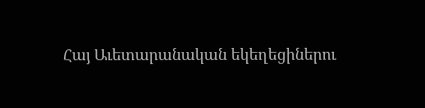Հայ Աւետարանական եկեղեցիներու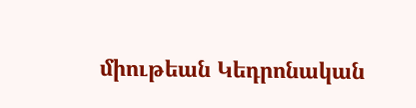միութեան Կեդրոնական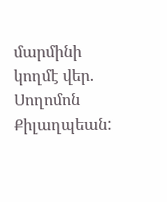մարմինի կողմէ վեր. Սողոմոն Քիլաղպեան: